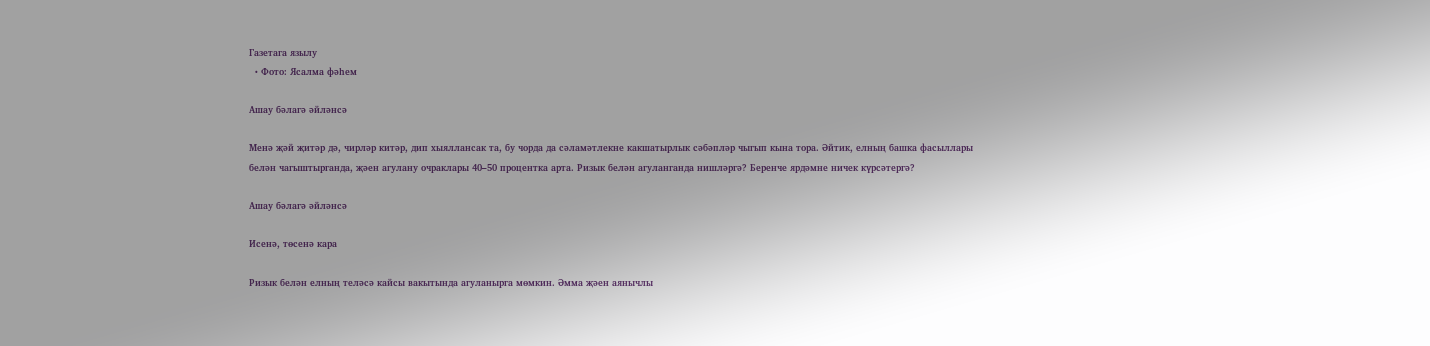Газетага язылу
  • Фото: Ясалма фәһем

Ашау бәлагә әйләнсә

Менә җәй җитәр дә, чирләр китәр, дип хыяллансак та, бу чорда да сәламәтлекне какшатырлык сәбәпләр чыгып кына тора. Әйтик, елның башка фасыллары белән чагыштырганда, җәен агулану очраклары 40–50 процентка арта. Ризык белән агуланганда нишләргә? Беренче ярдәмне ничек күрсәтергә?

Ашау бәлагә әйләнсә

Исенә, төсенә кара

Ризык белән елның теләсә кайсы вакытында агуланырга мөмкин. Әмма җәен аянычлы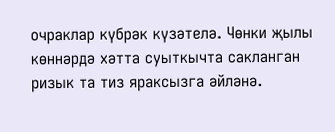очраклар күбрәк күзәтелә. Чөнки җылы көннәрдә хәтта суыткычта сакланган ризык та тиз яраксызга әйләнә.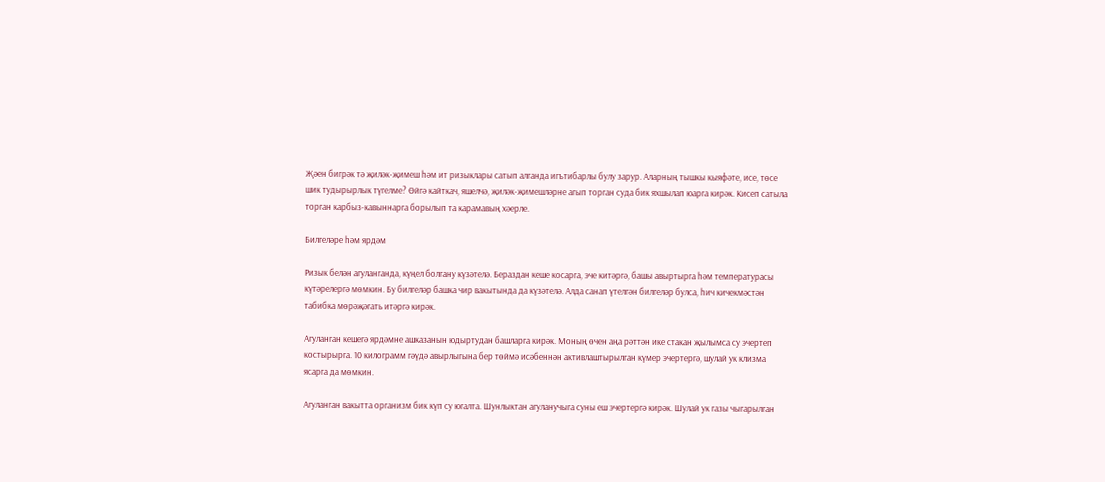Җәен бигрәк тә җиләк-җимеш һәм ит ризыклары сатып алганда игътибарлы булу зарур. Аларның тышкы кыяфәте, исе, төсе шик тудырырлык түгелме? Өйгә кайткач, яшелчә, җиләк-җимешләрне агып торган суда бик яхшылап юарга кирәк. Кисеп сатыла торган карбыз-кавыннарга борылып та карамавың хәерле.

Билгеләре һәм ярдәм

Ризык белән агуланганда, күңел болгану күзәтелә. Бераздан кеше косарга, эче китәргә, башы авыртырга һәм температурасы күтәрелергә мөмкин. Бу билгеләр башка чир вакытында да күзәтелә. Алда санап үтелгән билгеләр булса, һич кичекмәстән табибка мөрәҗәгать итәргә кирәк.

Агуланган кешегә ярдәмне ашказанын юдыртудан башларга кирәк. Моның өчен аңа рәттән ике стакан җылымса су эчертеп костырырга. 10 килограмм гәүдә авырлыгына бер төймә исәбеннән активлаштырылган күмер эчертергә, шулай ук клизма ясарга да мөмкин.

Агуланган вакытта организм бик күп су югалта. Шунлыктан агуланучыга суны еш эчертергә кирәк. Шулай ук газы чыгарылган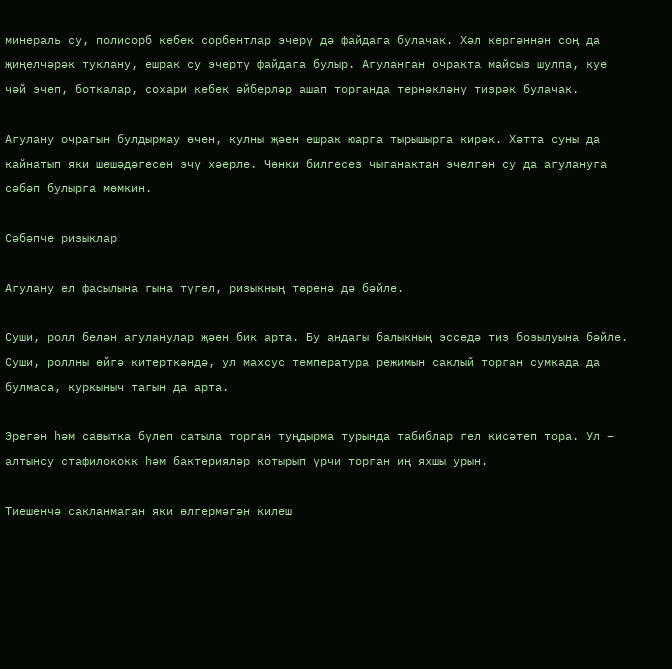минераль су, полисорб кебек сорбентлар эчерү дә файдага булачак. Хәл кергәннән соң да җиңелчәрәк туклану, ешрак су эчертү файдага булыр. Агуланган очракта майсыз шулпа, куе чәй эчеп, боткалар, сохари кебек әйберләр ашап торганда тернәкләнү тизрәк булачак.

Агулану очрагын булдырмау өчен, кулны җәен ешрак юарга тырышырга кирәк. Хәтта суны да кайнатып яки шешәдәгесен эчү хәерле. Чөнки билгесез чыганактан эчелгән су да агулануга сәбәп булырга мөмкин.

Сәбәпче ризыклар

Агулану ел фасылына гына түгел, ризыкның төренә дә бәйле.

Суши, ролл белән агуланулар җәен бик арта. Бу андагы балыкның эсседә тиз бозылуына бәйле. Суши, роллны өйгә китерткәндә, ул махсус температура режимын саклый торган сумкада да булмаса, куркыныч тагын да арта.

Эрегән һәм савытка бүлеп сатыла торган туңдырма турында табиблар гел кисәтеп тора. Ул – алтынсу стафилококк һәм бактерияләр котырып үрчи торган иң яхшы урын.

Тиешенчә сакланмаган яки өлгермәгән килеш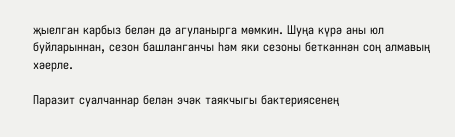җыелган карбыз белән дә агуланырга мөмкин. Шуңа күрә аны юл буйларыннан, сезон башланганчы һәм яки сезоны беткәннән соң алмавың хәерле.

Паразит суалчаннар белән эчәк таякчыгы бактериясенең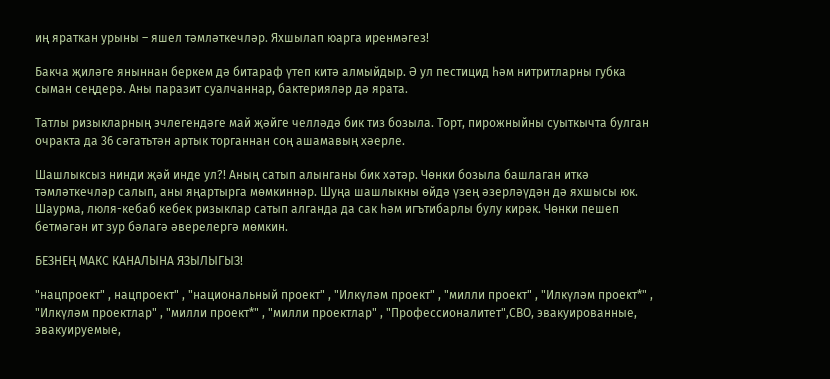иң яраткан урыны – яшел тәмләткечләр. Яхшылап юарга иренмәгез!

Бакча җиләге яныннан беркем дә битараф үтеп китә алмыйдыр. Ә ул пестицид һәм нитритларны губка сыман сеңдерә. Аны паразит суалчаннар, бактерияләр дә ярата.

Татлы ризыкларның эчлегендәге май җәйге челләдә бик тиз бозыла. Торт, пирожныйны суыткычта булган очракта да 36 сәгатьтән артык торганнан соң ашамавың хәерле.

Шашлыксыз нинди җәй инде ул?! Аның сатып алынганы бик хәтәр. Чөнки бозыла башлаган иткә тәмләткечләр салып, аны яңартырга мөмкиннәр. Шуңа шашлыкны өйдә үзең әзерләүдән дә яхшысы юк. Шаурма, люля-кебаб кебек ризыклар сатып алганда да сак һәм игътибарлы булу кирәк. Чөнки пешеп бетмәгән ит зур бәлагә әверелергә мөмкин.

БЕЗНЕҢ МАКС КАНАЛЫНА ЯЗЫЛЫГЫЗ!

"нацпроект" , нацпроект" , "национальный проект" , "Илкүләм проект" , "милли проект" , "Илкүләм проект*" , "Илкүләм проектлар" , "милли проект*" , "милли проектлар" , "Профессионалитет",СВО, эвакуированные, эвакуируемые,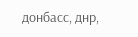донбасс, днр,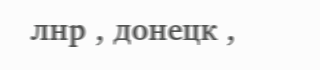лнр , донецк ,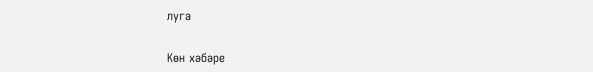луга

Көн хәбәре